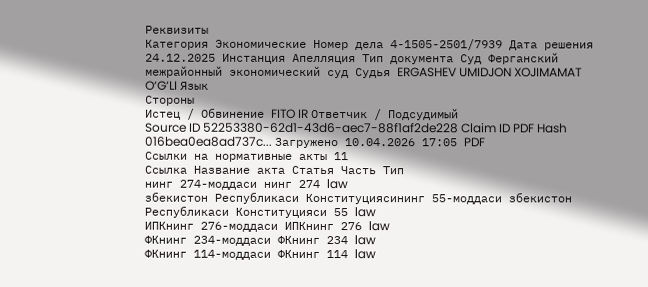Реквизиты
Категория Экономические Номер дела 4-1505-2501/7939 Дата решения 24.12.2025 Инстанция Апелляция Тип документа Суд Ферганский межрайонный экономический суд Судья ERGASHEV UMIDJON XOJIMAMAT O‘G‘LI Язык
Стороны
Истец / Обвинение FITO IR Ответчик / Подсудимый
Source ID 52253380-62d1-43d6-aec7-88f1af2de228 Claim ID PDF Hash 016bea0ea8ad737c... Загружено 10.04.2026 17:05 PDF
Ссылки на нормативные акты 11
Ссылка Название акта Статья Часть Тип
нинг 274-моддаси нинг 274 law
збекистон Республикаси Конституциясининг 55-моддаси збекистон Республикаси Конституцияси 55 law
ИПКнинг 276-моддаси ИПКнинг 276 law
ФКнинг 234-моддаси ФКнинг 234 law
ФКнинг 114-моддаси ФКнинг 114 law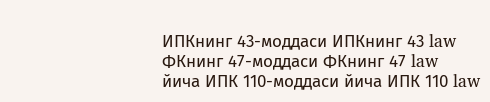ИПКнинг 43-моддаси ИПКнинг 43 law
ФКнинг 47-моддаси ФКнинг 47 law
йича ИПК 110-моддаси йича ИПК 110 law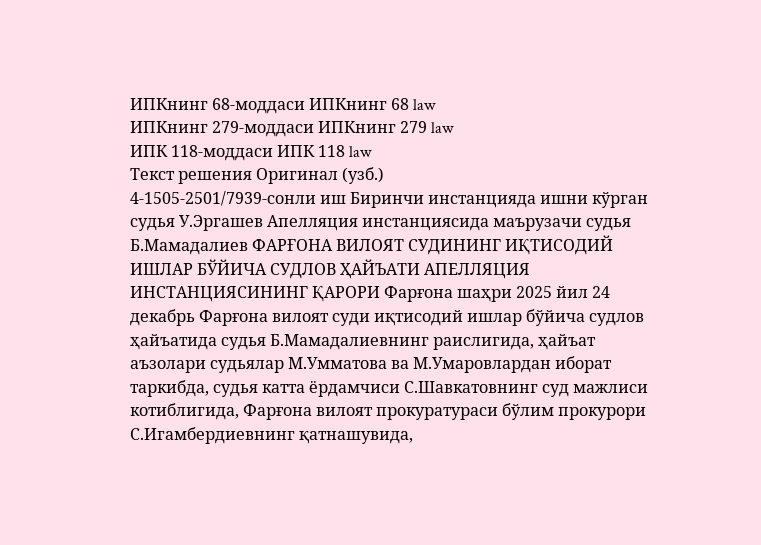ИПКнинг 68-моддаси ИПКнинг 68 law
ИПКнинг 279-моддаси ИПКнинг 279 law
ИПК 118-моддаси ИПК 118 law
Текст решения Оригинал (узб.)
4-1505-2501/7939-сонли иш Биринчи инстанцияда ишни кўрган судья У.Эргашев Апелляция инстанциясида маърузачи судья Б.Мамадалиев ФАРҒОНА ВИЛОЯТ СУДИНИНГ ИҚТИСОДИЙ ИШЛАР БЎЙИЧА СУДЛОВ ҲАЙЪАТИ АПЕЛЛЯЦИЯ ИНСТАНЦИЯСИНИНГ ҚАРОРИ Фарғона шаҳри 2025 йил 24 декабрь Фарғона вилоят суди иқтисодий ишлар бўйича судлов ҳайъатида судья Б.Мамадалиевнинг раислигида, ҳайъат аъзолари судьялар М.Умматова ва М.Умаровлардан иборат таркибда, судья катта ёрдамчиси С.Шавкатовнинг суд мажлиси котиблигида, Фарғона вилоят прокуратураси бўлим прокурори С.Игамбердиевнинг қатнашувида,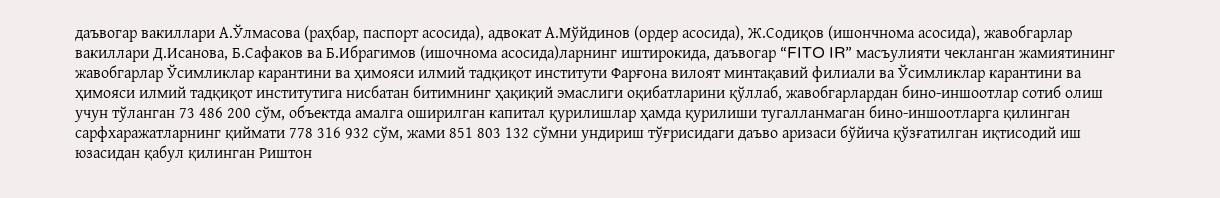даъвогар вакиллари А.Ўлмасова (раҳбар, паспорт асосида), адвокат А.Мўйдинов (ордер асосида), Ж.Содиқов (ишончнома асосида), жавобгарлар вакиллари Д.Исанова, Б.Сафаков ва Б.Ибрагимов (ишочнома асосида)ларнинг иштирокида, даъвогар “FITO IR” масъулияти чекланган жамиятининг жавобгарлар Ўсимликлар карантини ва ҳимояси илмий тадқиқот институти Фарғона вилоят минтақавий филиали ва Ўсимликлар карантини ва ҳимояси илмий тадқиқот институтига нисбатан битимнинг ҳақиқий эмаслиги оқибатларини қўллаб, жавобгарлардан бино-иншоотлар сотиб олиш учун тўланган 73 486 200 сўм, объектда амалга оширилган капитал қурилишлар ҳамда қурилиши тугалланмаган бино-иншоотларга қилинган сарфхаражатларнинг қиймати 778 316 932 сўм, жами 851 803 132 сўмни ундириш тўғрисидаги даъво аризаси бўйича қўзғатилган иқтисодий иш юзасидан қабул қилинган Риштон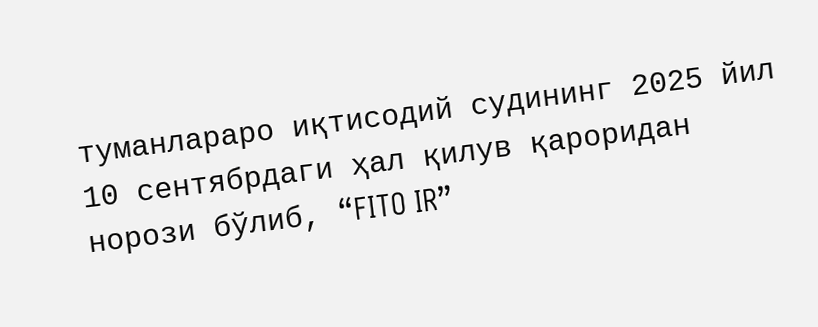туманлараро иқтисодий судининг 2025 йил 10 сентябрдаги ҳал қилув қароридан норози бўлиб, “FITO IR”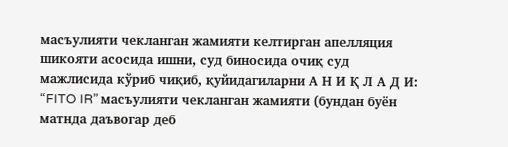масъулияти чекланган жамияти келтирган апелляция шикояти асосида ишни, суд биносида очиқ суд мажлисида кўриб чиқиб, қуйидагиларни А Н И Қ Л А Д И: “FITO IR” масъулияти чекланган жамияти (бундан буён матнда даъвогар деб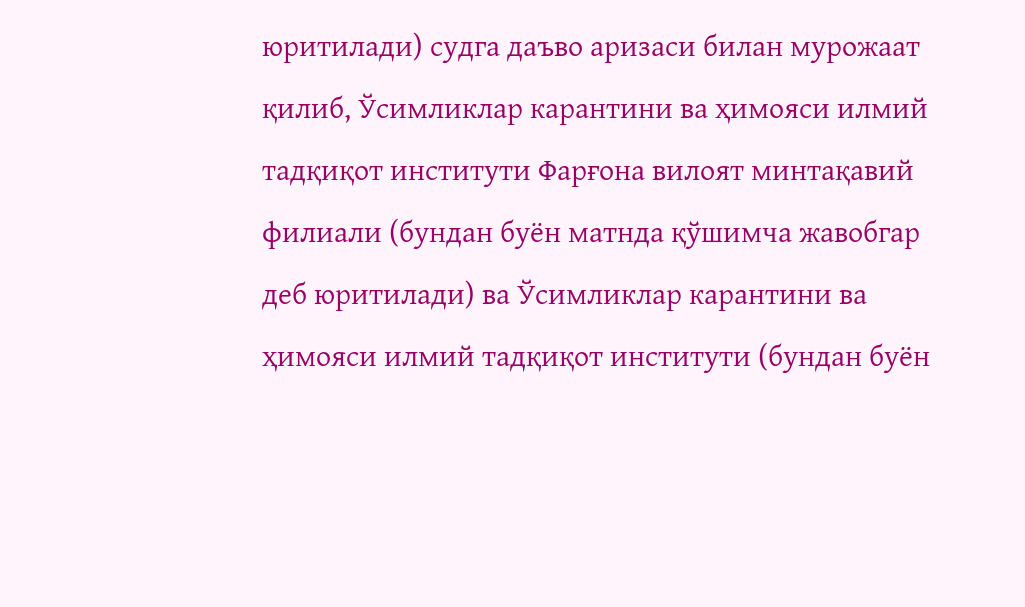юритилади) судга даъво аризаси билан мурожаат қилиб, Ўсимликлар карантини ва ҳимояси илмий тадқиқот институти Фарғона вилоят минтақавий филиали (бундан буён матнда қўшимча жавобгар деб юритилади) ва Ўсимликлар карантини ва ҳимояси илмий тадқиқот институти (бундан буён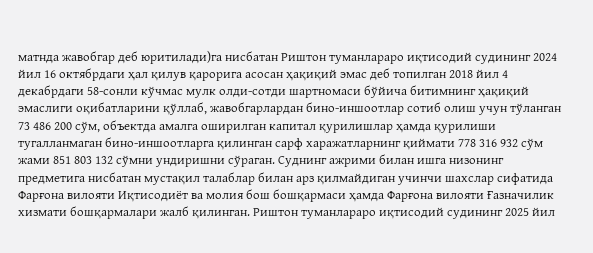матнда жавобгар деб юритилади)га нисбатан Риштон туманлараро иқтисодий судининг 2024 йил 16 октябрдаги ҳал қилув қарорига асосан ҳақиқий эмас деб топилган 2018 йил 4 декабрдаги 58-сонли кўчмас мулк олди-сотди шартномаси бўйича битимнинг ҳақиқий эмаслиги оқибатларини қўллаб, жавобгарлардан бино-иншоотлар сотиб олиш учун тўланган 73 486 200 сўм, объектда амалга оширилган капитал қурилишлар ҳамда қурилиши тугалланмаган бино-иншоотларга қилинган сарф харажатларнинг қиймати 778 316 932 сўм жами 851 803 132 сўмни ундиришни сўраган. Суднинг ажрими билан ишга низонинг предметига нисбатан мустақил талаблар билан арз қилмайдиган учинчи шахслар сифатида Фарғона вилояти Иқтисодиёт ва молия бош бошқармаси ҳамда Фарғона вилояти Ғазначилик хизмати бошқармалари жалб қилинган. Риштон туманлараро иқтисодий судининг 2025 йил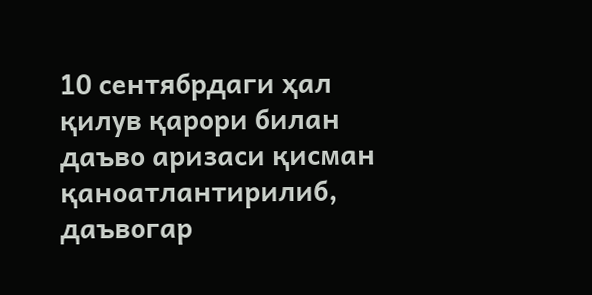10 сентябрдаги ҳал қилув қарори билан даъво аризаси қисман қаноатлантирилиб, даъвогар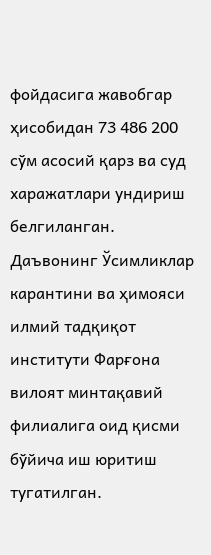фойдасига жавобгар ҳисобидан 73 486 200 сўм асосий қарз ва суд харажатлари ундириш белгиланган. Даъвонинг Ўсимликлар карантини ва ҳимояси илмий тадқиқот институти Фарғона вилоят минтақавий филиалига оид қисми бўйича иш юритиш тугатилган.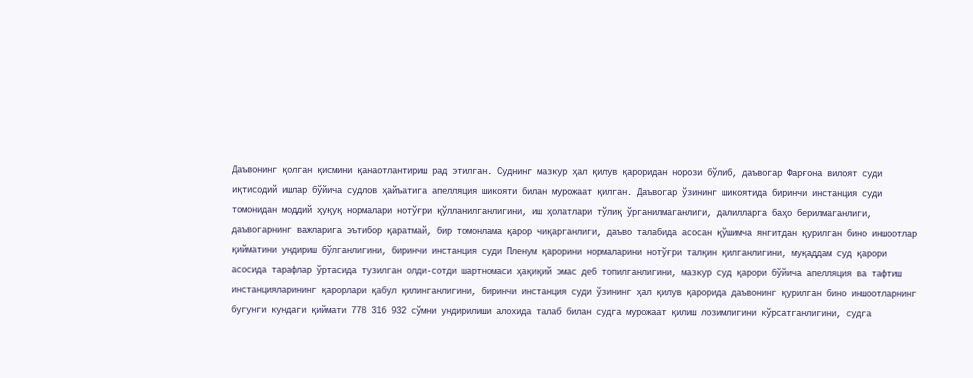Даъвонинг қолган қисмини қанаотлантириш рад этилган. Суднинг мазкур ҳал қилув қароридан норози бўлиб, даъвогар Фарғона вилоят суди иқтисодий ишлар бўйича судлов ҳайъатига апелляция шикояти билан мурожаат қилган. Даъвогар ўзининг шикоятида биринчи инстанция суди томонидан моддий ҳуқуқ нормалари нотўғри қўлланилганлигини, иш ҳолатлари тўлиқ ўрганилмаганлиги, далилларга баҳо берилмаганлиги, даъвогарнинг важларига эътибор қаратмай, бир томонлама қарор чиқарганлиги, даъво талабида асосан қўшимча янгитдан қурилган бино иншоотлар қийматини ундириш бўлганлигини, биринчи инстанция суди Пленум қарорини нормаларини нотўғри талқин қилганлигини, муқаддам суд қарори асосида тарафлар ўртасида тузилган олди-сотди шартномаси ҳақиқий эмас деб топилганлигини, мазкур суд қарори бўйича апелляция ва тафтиш инстанцияларининг қарорлари қабул қилинганлигини, биринчи инстанция суди ўзининг ҳал қилув қарорида даъвонинг қурилган бино иншоотларнинг бугунги кундаги қиймати 778 316 932 сўмни ундирилиши алохида талаб билан судга мурожаат қилиш лозимлигини кўрсатганлигини, судга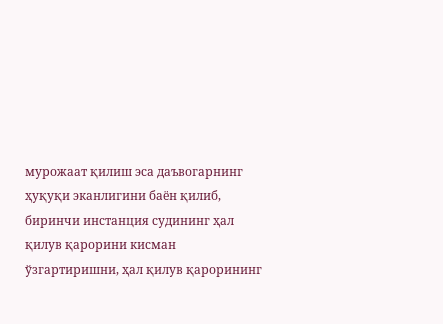мурожаат қилиш эса даъвогарнинг ҳуқуқи эканлигини баён қилиб, биринчи инстанция судининг ҳал қилув қарорини кисман ўзгартиришни, ҳал қилув қарорининг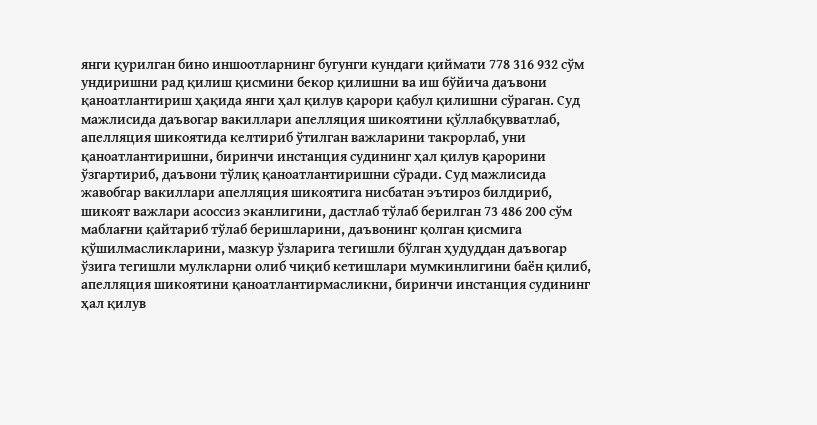янги қурилган бино иншоотларнинг бугунги кундаги қиймати 778 316 932 сўм ундиришни рад қилиш қисмини бекор қилишни ва иш бўйича даъвони қаноатлантириш ҳақида янги ҳал қилув қарори қабул қилишни сўраган. Суд мажлисида даъвогар вакиллари апелляция шикоятини қўллабқувватлаб, апелляция шикоятида келтириб ўтилган важларини такрорлаб, уни қаноатлантиришни, биринчи инстанция судининг ҳал қилув қарорини ўзгартириб, даъвони тўлиқ қаноатлантиришни сўради. Суд мажлисида жавобгар вакиллари апелляция шикоятига нисбатан эътироз билдириб, шикоят важлари асоссиз эканлигини, дастлаб тўлаб берилган 73 486 200 сўм маблағни қайтариб тўлаб беришларини, даъвонинг қолган қисмига қўшилмасликларини, мазкур ўзларига тегишли бўлган ҳудуддан даъвогар ўзига тегишли мулкларни олиб чиқиб кетишлари мумкинлигини баён қилиб, апелляция шикоятини қаноатлантирмасликни, биринчи инстанция судининг ҳал қилув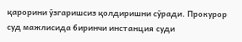қарорини ўзгаришсиз қолдиришни сўради. Прокурор суд мажлисида биринчи инстанция суди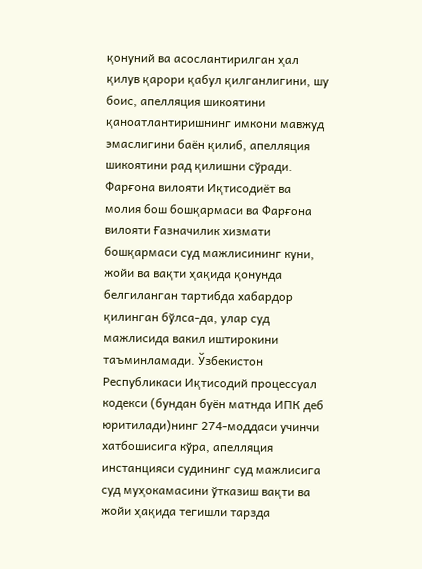қонуний ва асослантирилган ҳал қилув қарори қабул қилганлигини, шу боис, апелляция шикоятини қаноатлантиришнинг имкони мавжуд эмаслигини баён қилиб, апелляция шикоятини рад қилишни сўради. Фарғона вилояти Иқтисодиёт ва молия бош бошқармаси ва Фарғона вилояти Ғазначилик хизмати бошқармаси суд мажлисининг куни, жойи ва вақти ҳақида қонунда белгиланган тартибда хабардор қилинган бўлса-да, улар суд мажлисида вакил иштирокини таъминламади. Ўзбекистон Республикаси Иқтисодий процессуал кодекси (бундан буён матнда ИПК деб юритилади)нинг 274-моддаси учинчи хатбошисига кўра, апелляция инстанцияси судининг суд мажлисига суд муҳокамасини ўтказиш вақти ва жойи ҳақида тегишли тарзда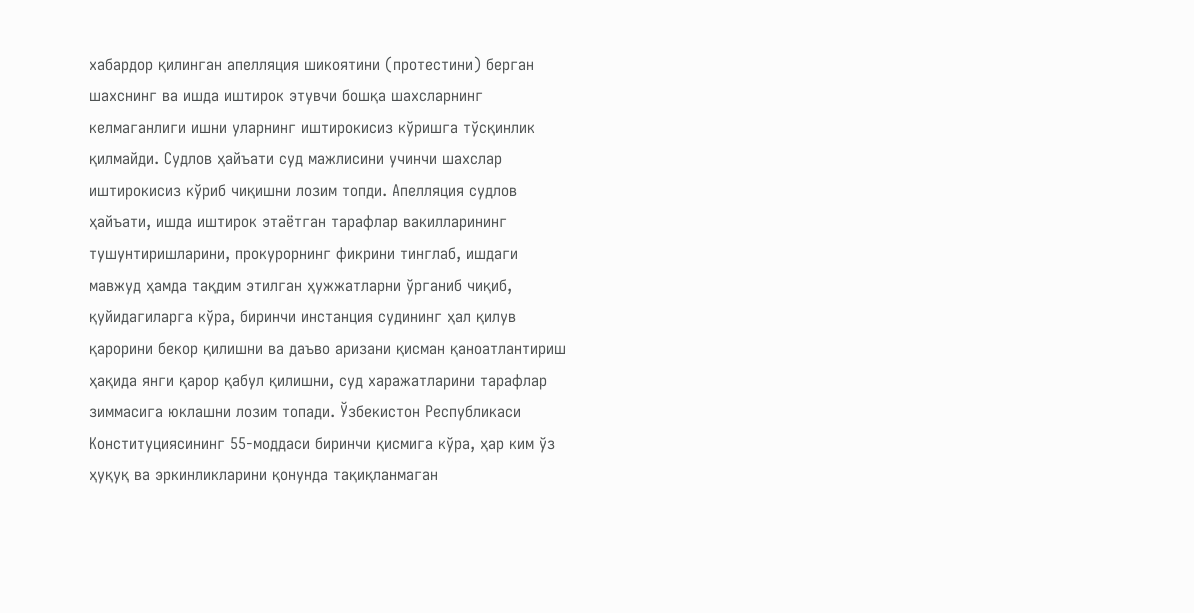хабардор қилинган апелляция шикоятини (протестини) берган шахснинг ва ишда иштирок этувчи бошқа шахсларнинг келмаганлиги ишни уларнинг иштирокисиз кўришга тўсқинлик қилмайди. Судлов ҳайъати суд мажлисини учинчи шахслар иштирокисиз кўриб чиқишни лозим топди. Апелляция судлов ҳайъати, ишда иштирок этаётган тарафлар вакилларининг тушунтиришларини, прокурорнинг фикрини тинглаб, ишдаги мавжуд ҳамда тақдим этилган ҳужжатларни ўрганиб чиқиб, қуйидагиларга кўра, биринчи инстанция судининг ҳал қилув қарорини бекор қилишни ва даъво аризани қисман қаноатлантириш ҳақида янги қарор қабул қилишни, суд харажатларини тарафлар зиммасига юклашни лозим топади. Ўзбекистон Республикаси Конституциясининг 55-моддаси биринчи қисмига кўра, ҳар ким ўз ҳуқуқ ва эркинликларини қонунда тақиқланмаган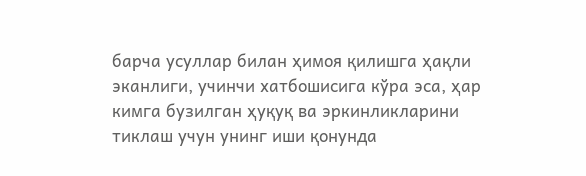барча усуллар билан ҳимоя қилишга ҳақли эканлиги, учинчи хатбошисига кўра эса, ҳар кимга бузилган ҳуқуқ ва эркинликларини тиклаш учун унинг иши қонунда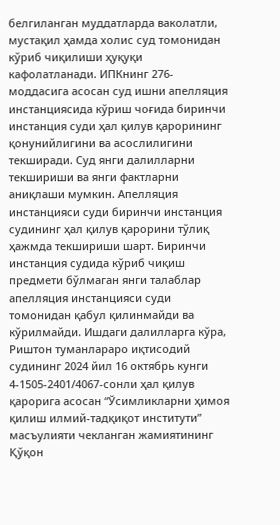белгиланган муддатларда ваколатли, мустақил ҳамда холис суд томонидан кўриб чиқилиши ҳуқуқи кафолатланади. ИПКнинг 276-моддасига асосан суд ишни апелляция инстанциясида кўриш чоғида биринчи инстанция суди ҳал қилув қарорининг қонунийлигини ва асослилигини текширади. Суд янги далилларни текшириши ва янги фактларни аниқлаши мумкин. Апелляция инстанцияси суди биринчи инстанция судининг ҳал қилув қарорини тўлиқ ҳажмда текшириши шарт. Биринчи инстанция судида кўриб чиқиш предмети бўлмаган янги талаблар апелляция инстанцияси суди томонидан қабул қилинмайди ва кўрилмайди. Ишдаги далилларга кўра, Риштон туманлараро иқтисодий судининг 2024 йил 16 октябрь кунги 4-1505-2401/4067-сонли ҳал қилув қарорига асосан “Ўсимликларни ҳимоя қилиш илмий-тадқиқот институти” масъулияти чекланган жамиятининг Қўқон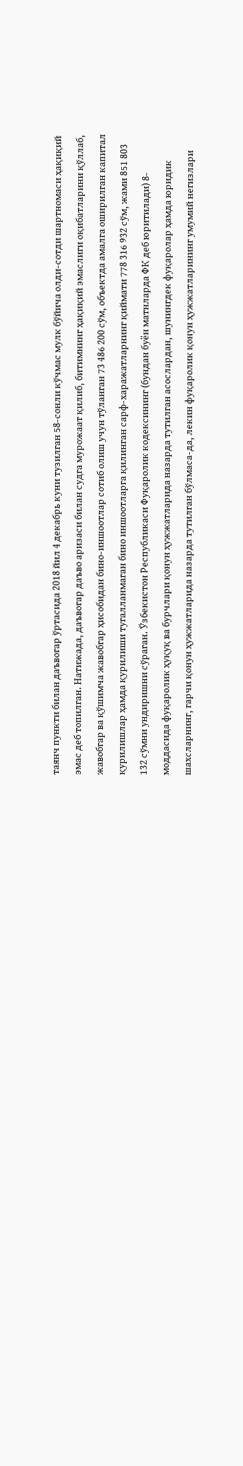таянч пункти билан даъвогар ўртасида 2018 йил 4 декабрь куни тузилган 58-сонли кўчмас мулк бўйича олди-сотди шартномаси ҳақиқий эмас деб топилган. Натижада, даъвогар даъво аризаси билан судга мурожаат қилиб, битимнинг ҳақиқий эмаслиги оқибатларини қўллаб, жавобгар ва қўшимча жавобгар ҳисобидан бино-иншоотлар сотиб олиш учун тўланган 73 486 200 сўм, объектда амалга оширилган капитал қурилишлар ҳамда қурилиши тугалланмаган бино иншоотларга қилинган сарф-харажатларнинг қиймати 778 316 932 сўм, жами 851 803 132 сўмни ундиришни сўраган. Ўзбекистон Республикаси Фуқаролик кодексининг (бундан буён матнларда ФК деб юритилади) 8-моддасида фуқаролик ҳуқуқ ва бурчлари қонун ҳужжатларида назарда тутилган асослардан, шунингдек фуқаролар ҳамда юридик шахсларнинг, гарчи қонун ҳужжатларида назарда тутилган бўлмаса-да, лекин фуқаролик қонун ҳужжатларининг умумий негизлари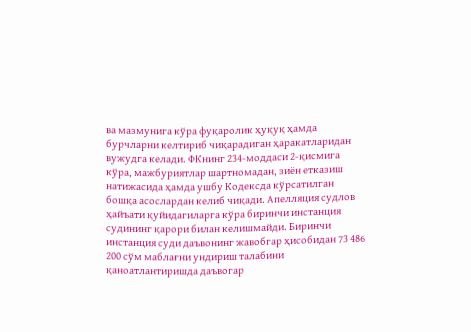ва мазмунига кўра фуқаролик ҳуқуқ ҳамда бурчларни келтириб чиқарадиган ҳаракатларидан вужудга келади. ФКнинг 234-моддаси 2-қисмига кўра, мажбуриятлар шартномадан, зиён етказиш натижасида ҳамда ушбу Кодексда кўрсатилган бошқа асослардан келиб чиқади. Апелляция судлов ҳайъати қуйидагиларга кўра биринчи инстанция судининг қарори билан келишмайди. Биринчи инстанция суди даъвонинг жавобгар ҳисобидан 73 486 200 сўм маблағни ундириш талабини қаноатлантиришда даъвогар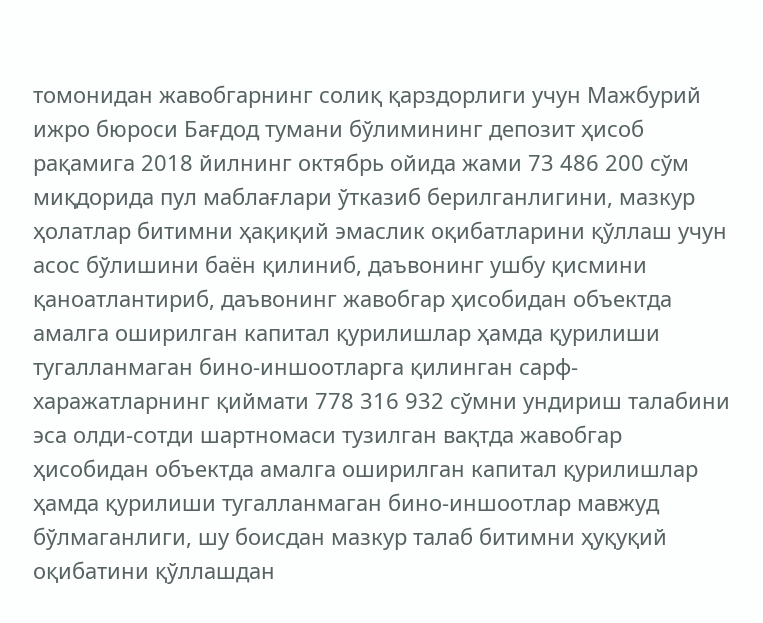томонидан жавобгарнинг солиқ қарздорлиги учун Мажбурий ижро бюроси Бағдод тумани бўлимининг депозит ҳисоб рақамига 2018 йилнинг октябрь ойида жами 73 486 200 сўм миқдорида пул маблағлари ўтказиб берилганлигини, мазкур ҳолатлар битимни ҳақиқий эмаслик оқибатларини қўллаш учун асос бўлишини баён қилиниб, даъвонинг ушбу қисмини қаноатлантириб, даъвонинг жавобгар ҳисобидан объектда амалга оширилган капитал қурилишлар ҳамда қурилиши тугалланмаган бино-иншоотларга қилинган сарф-харажатларнинг қиймати 778 316 932 сўмни ундириш талабини эса олди-сотди шартномаси тузилган вақтда жавобгар ҳисобидан объектда амалга оширилган капитал қурилишлар ҳамда қурилиши тугалланмаган бино-иншоотлар мавжуд бўлмаганлиги, шу боисдан мазкур талаб битимни ҳуқуқий оқибатини қўллашдан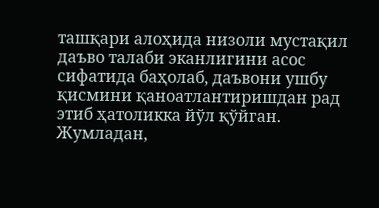ташқари алоҳида низоли мустақил даъво талаби эканлигини асос сифатида баҳолаб, даъвони ушбу қисмини қаноатлантиришдан рад этиб ҳатоликка йўл қўйган. Жумладан,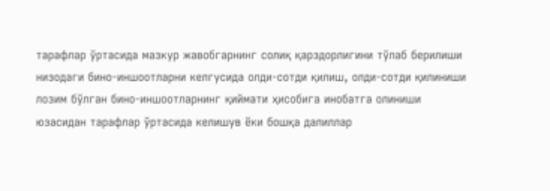тарафлар ўртасида мазкур жавобгарнинг солиқ қарздорлигини тўлаб берилиши низодаги бино-иншоотларни келгусида олди-сотди қилиш, олди-сотди қилиниши лозим бўлган бино-иншоотларнинг қиймати ҳисобига инобатга олиниши юзасидан тарафлар ўртасида келишув ёки бошқа далиллар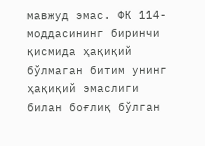мавжуд эмас. ФК 114-моддасининг биринчи қисмида ҳақиқий бўлмаган битим унинг ҳақиқий эмаслиги билан боғлиқ бўлган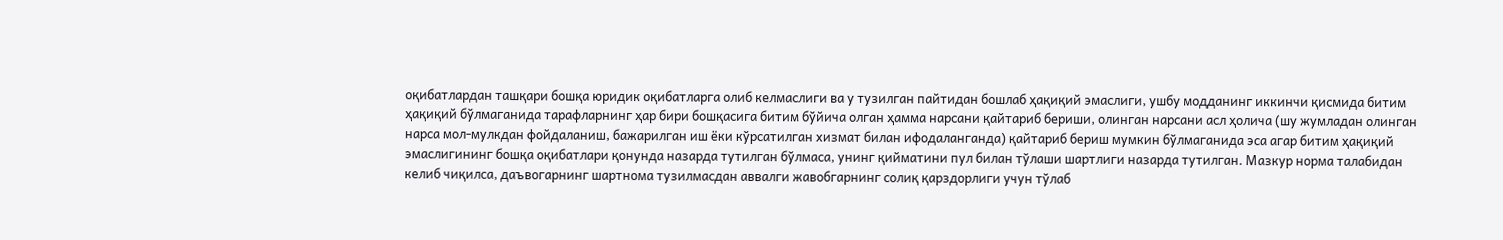оқибатлардан ташқари бошқа юридик оқибатларга олиб келмаслиги ва у тузилган пайтидан бошлаб ҳақиқий эмаслиги, ушбу модданинг иккинчи қисмида битим ҳақиқий бўлмаганида тарафларнинг ҳар бири бошқасига битим бўйича олган ҳамма нарсани қайтариб бериши, олинган нарсани асл ҳолича (шу жумладан олинган нарса мол-мулкдан фойдаланиш, бажарилган иш ёки кўрсатилган хизмат билан ифодаланганда) қайтариб бериш мумкин бўлмаганида эса агар битим ҳақиқий эмаслигининг бошқа оқибатлари қонунда назарда тутилган бўлмаса, унинг қийматини пул билан тўлаши шартлиги назарда тутилган. Мазкур норма талабидан келиб чиқилса, даъвогарнинг шартнома тузилмасдан аввалги жавобгарнинг солиқ қарздорлиги учун тўлаб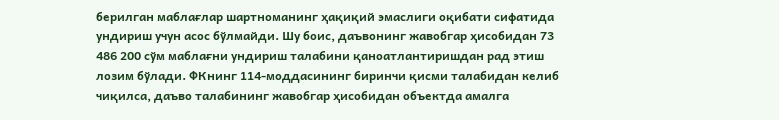берилган маблағлар шартноманинг ҳақиқий эмаслиги оқибати сифатида ундириш учун асос бўлмайди. Шу боис, даъвонинг жавобгар ҳисобидан 73 486 200 сўм маблағни ундириш талабини қаноатлантиришдан рад этиш лозим бўлади. ФКнинг 114-моддасининг биринчи қисми талабидан келиб чиқилса, даъво талабининг жавобгар ҳисобидан объектда амалга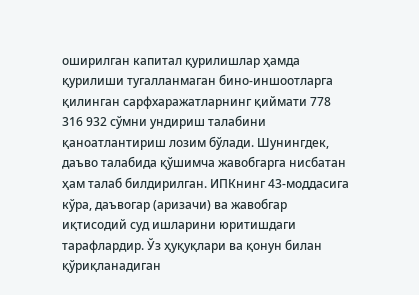оширилган капитал қурилишлар ҳамда қурилиши тугалланмаган бино-иншоотларга қилинган сарфхаражатларнинг қиймати 778 316 932 сўмни ундириш талабини қаноатлантириш лозим бўлади. Шунингдек, даъво талабида қўшимча жавобгарга нисбатан ҳам талаб билдирилган. ИПКнинг 43-моддасига кўра, даъвогар (аризачи) ва жавобгар иқтисодий суд ишларини юритишдаги тарафлардир. Ўз ҳуқуқлари ва қонун билан қўриқланадиган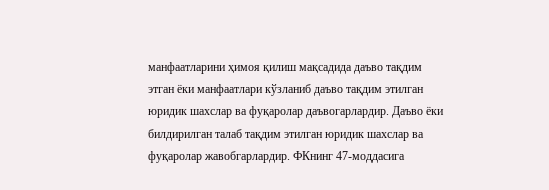манфаатларини ҳимоя қилиш мақсадида даъво тақдим этган ёки манфаатлари кўзланиб даъво тақдим этилган юридик шахслар ва фуқаролар даъвогарлардир. Даъво ёки билдирилган талаб тақдим этилган юридик шахслар ва фуқаролар жавобгарлардир. ФКнинг 47-моддасига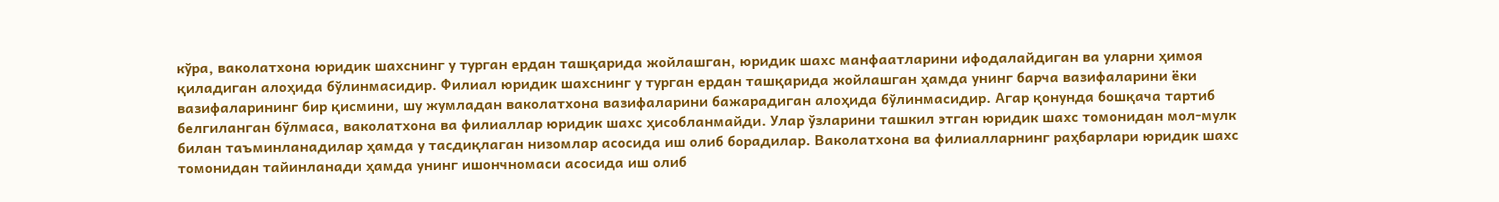кўра, ваколатхона юридик шахснинг у турган ердан ташқарида жойлашган, юридик шахс манфаатларини ифодалайдиган ва уларни ҳимоя қиладиган алоҳида бўлинмасидир. Филиал юридик шахснинг у турган ердан ташқарида жойлашган ҳамда унинг барча вазифаларини ёки вазифаларининг бир қисмини, шу жумладан ваколатхона вазифаларини бажарадиган алоҳида бўлинмасидир. Агар қонунда бошқача тартиб белгиланган бўлмаса, ваколатхона ва филиаллар юридик шахс ҳисобланмайди. Улар ўзларини ташкил этган юридик шахс томонидан мол-мулк билан таъминланадилар ҳамда у тасдиқлаган низомлар асосида иш олиб борадилар. Ваколатхона ва филиалларнинг раҳбарлари юридик шахс томонидан тайинланади ҳамда унинг ишончномаси асосида иш олиб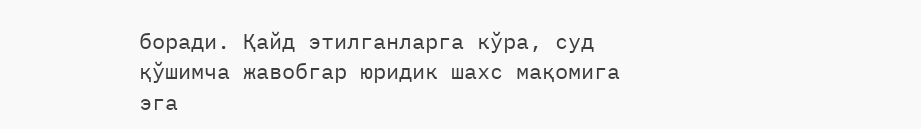боради. Қайд этилганларга кўра, суд қўшимча жавобгар юридик шахс мақомига эга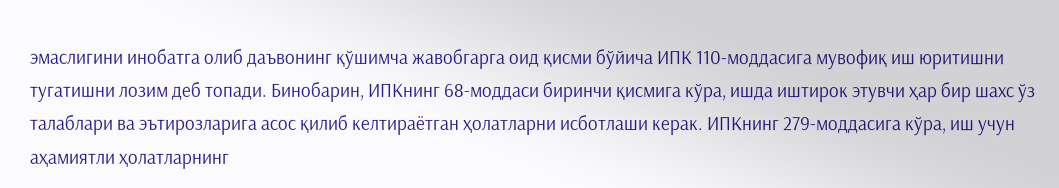эмаслигини инобатга олиб даъвонинг қўшимча жавобгарга оид қисми бўйича ИПК 110-моддасига мувофиқ иш юритишни тугатишни лозим деб топади. Бинобарин, ИПКнинг 68-моддаси биринчи қисмига кўра, ишда иштирок этувчи ҳар бир шахс ўз талаблари ва эътирозларига асос қилиб келтираётган ҳолатларни исботлаши керак. ИПКнинг 279-моддасига кўра, иш учун аҳамиятли ҳолатларнинг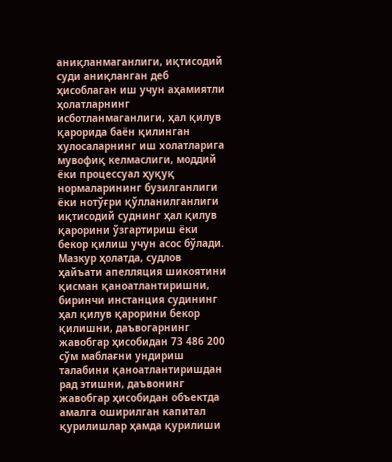аниқланмаганлиги, иқтисодий суди аниқланган деб ҳисоблаган иш учун аҳамиятли ҳолатларнинг исботланмаганлиги, ҳал қилув қарорида баён қилинган хулосаларнинг иш холатларига мувофиқ келмаслиги, моддий ёки процессуал ҳуқуқ нормаларининг бузилганлиги ёки нотўғри қўлланилганлиги иқтисодий суднинг ҳал қилув қарорини ўзгартириш ёки бекор қилиш учун асос бўлади. Мазкур ҳолатда, судлов ҳайъати апелляция шикоятини қисман қаноатлантиришни, биринчи инстанция судининг ҳал қилув қарорини бекор қилишни, даъвогарнинг жавобгар ҳисобидан 73 486 200 сўм маблағни ундириш талабини қаноатлантиришдан рад этишни, даъвонинг жавобгар ҳисобидан объектда амалга оширилган капитал қурилишлар ҳамда қурилиши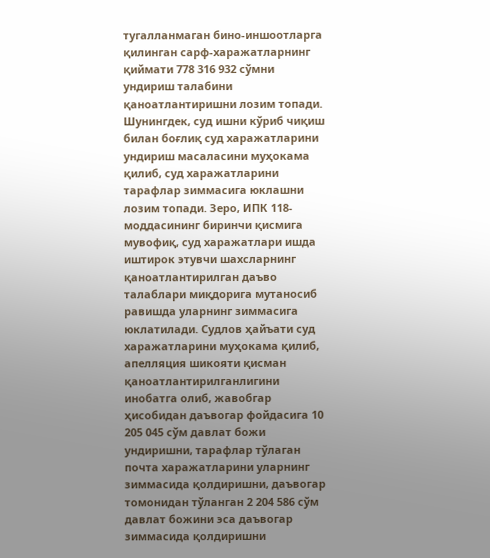тугалланмаган бино-иншоотларга қилинган сарф-харажатларнинг қиймати 778 316 932 сўмни ундириш талабини қаноатлантиришни лозим топади. Шунингдек, суд ишни кўриб чиқиш билан боғлиқ суд харажатларини ундириш масаласини муҳокама қилиб, суд харажатларини тарафлар зиммасига юклашни лозим топади. Зеро, ИПК 118-моддасининг биринчи қисмига мувофиқ, суд харажатлари ишда иштирок этувчи шахсларнинг қаноатлантирилган даъво талаблари миқдорига мутаносиб равишда уларнинг зиммасига юклатилади. Судлов ҳайъати суд харажатларини муҳокама қилиб, апелляция шикояти қисман қаноатлантирилганлигини инобатга олиб, жавобгар ҳисобидан даъвогар фойдасига 10 205 045 сўм давлат божи ундиришни, тарафлар тўлаган почта харажатларини уларнинг зиммасида қолдиришни, даъвогар томонидан тўланган 2 204 586 сўм давлат божини эса даъвогар зиммасида қолдиришни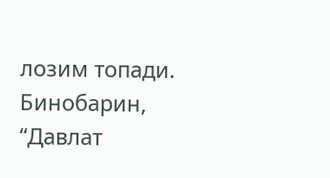лозим топади. Бинобарин, “Давлат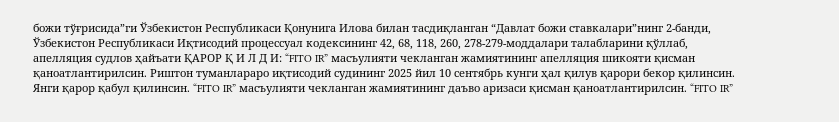божи тўғрисида”ги Ўзбекистон Республикаси Қонунига Илова билан тасдиқланган “Давлат божи ставкалари”нинг 2-банди, Ўзбекистон Республикаси Иқтисодий процессуал кодексининг 42, 68, 118, 260, 278-279-моддалари талабларини қўллаб, апелляция судлов ҳайъати ҚАРОР Қ И Л Д И: “FITO IR” масъулияти чекланган жамиятининг апелляция шикояти қисман қаноатлантирилсин. Риштон туманлараро иқтисодий судининг 2025 йил 10 сентябрь кунги ҳал қилув қарори бекор қилинсин. Янги қарор қабул қилинсин. “FITO IR” масъулияти чекланган жамиятининг даъво аризаси қисман қаноатлантирилсин. “FITO IR”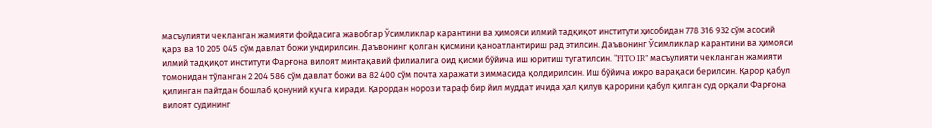масъулияти чекланган жамияти фойдасига жавобгар Ўсимликлар карантини ва ҳимояси илмий тадқиқот институти ҳисобидан 778 316 932 сўм асосий қарз ва 10 205 045 сўм давлат божи ундирилсин. Даъвонинг қолган қисмини қаноатлантириш рад этилсин. Даъвонинг Ўсимликлар карантини ва ҳимояси илмий тадқиқот институти Фарғона вилоят минтақавий филиалига оид қисми бўйича иш юритиш тугатилсин. “FITO IR” масъулияти чекланган жамияти томонидан тўланган 2 204 586 сўм давлат божи ва 82 400 сўм почта харажати зиммасида қолдирилсин. Иш бўйича ижро варақаси берилсин. Қарор қабул қилинган пайтдан бошлаб қонуний кучга киради. Қарордан норози тараф бир йил муддат ичида ҳал қилув қарорини қабул қилган суд орқали Фарғона вилоят судининг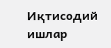Иқтисодий ишлар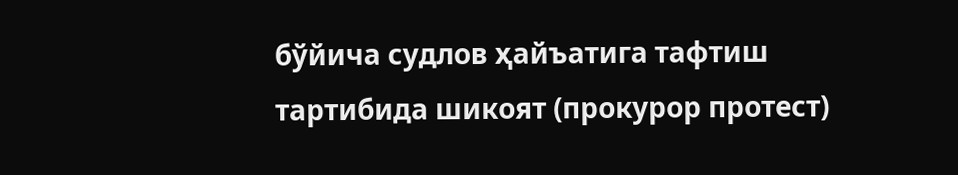бўйича судлов ҳайъатига тафтиш тартибида шикоят (прокурор протест)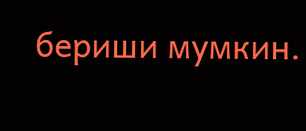бериши мумкин.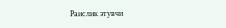Раислик этувчи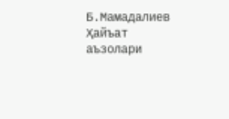Б.Мамадалиев Ҳайъат аъзолари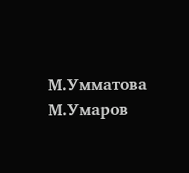М.Умматова М.Умаров